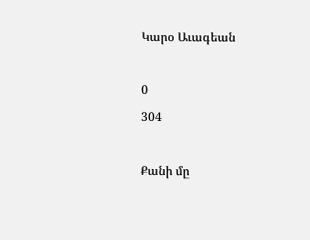Կարօ Աւագեան

0
304

Քանի մը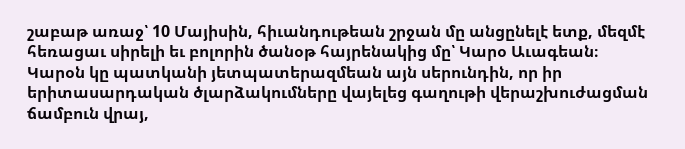շաբաթ առաջ՝ 10 Մայիսին, հիւանդութեան շրջան մը անցընելէ ետք, մեզմէ հեռացաւ սիրելի եւ բոլորին ծանօթ հայրենակից մը՝ Կարօ Աւագեան։
Կարօն կը պատկանի յետպատերազմեան այն սերունդին, որ իր երիտասարդական ծլարձակումները վայելեց գաղութի վերաշխուժացման ճամբուն վրայ,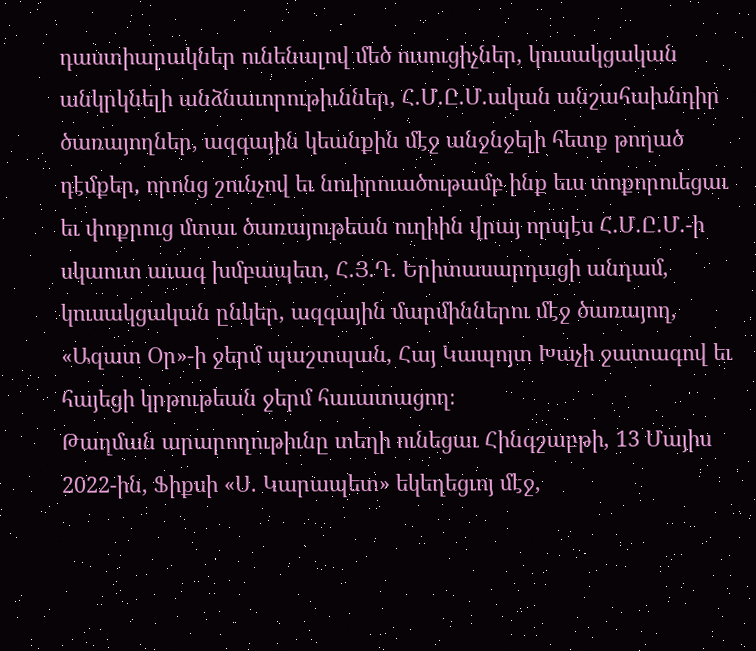դաստիարակներ ունենալով մեծ ուսուցիչներ, կուսակցական անկրկնելի անձնաւորութիւններ, Հ.Մ.Ը.Մ.ական անշահախնդիր ծառայողներ, ազգային կեանքին մէջ անջնջելի հետք թողած դէմքեր, որոնց շունչով եւ նուիրուածութամբ ինք եւս տոքորուեցաւ եւ փոքրուց մտաւ ծառայութեան ուղիին վրայ որպէս Հ.Մ.Ը.Մ.-ի սկաուտ աւագ խմբապետ, Հ.Յ.Դ. Երիտասարդացի անդամ, կուսակցական ընկեր, ազգային մարմիններու մէջ ծառայող, «Ազատ Օր»-ի ջերմ պաշտպան, Հայ Կապոյտ Խաչի ջատագով եւ հայեցի կրթութեան ջերմ հաւատացող։
Թաղման արարողութիւնը տեղի ունեցաւ Հինգշաբթի, 13 Մայիս 2022-ին, Ֆիքսի «Ս. Կարապետ» եկեղեցւոյ մէջ,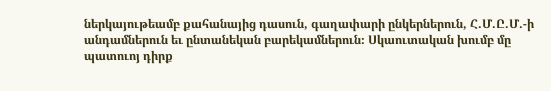ներկայութեամբ քահանայից դասուն, գաղափարի ընկերներուն, Հ.Մ.Ը.Մ.-ի անդամներուն եւ ընտանեկան բարեկամներուն։ Սկաուտական խումբ մը պատուոյ դիրք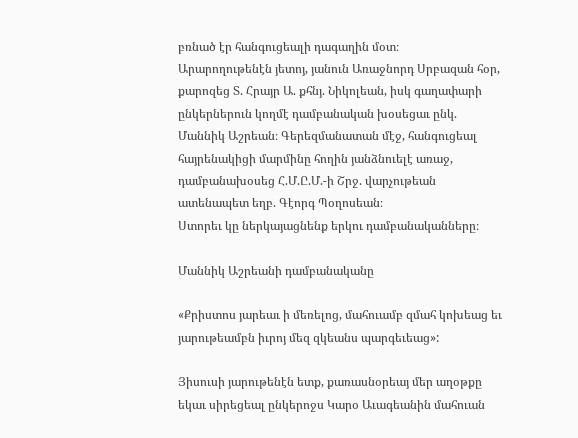բռնած էր հանգուցեալի դագաղին մօտ։
Արարողութենէն յետոյ, յանուն Առաջնորդ Սրբազան հօր, քարոզեց Տ. Հրայր Ա. քհնյ. Նիկոլեան, իսկ գաղափարի ընկերներուն կողմէ դամբանական խօսեցաւ ընկ. Մաննիկ Աշրեան։ Գերեզմանատան մէջ, հանգուցեալ հայրենակիցի մարմինը հողին յանձնուելէ առաջ, դամբանախօսեց Հ.Մ.Ը.Մ.-ի Շրջ. վարչութեան ատենապետ եղբ. Գէորգ Պօղոսեան։
Ստորեւ կը ներկայացնենք երկու դամբանականները։

Մաննիկ Աշրեանի դամբանականը

«Քրիստոս յարեաւ ի մեռելոց, մահուամբ զմահ կոխեաց եւ յարութեամբն իւրոյ մեզ զկեանս պարգեւեաց»:

Յիսուսի յարութենէն ետք, քառասնօրեայ մեր աղօթքը եկաւ սիրեցեալ ընկերոջս Կարօ Աւագեանին մահուան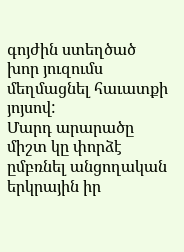գոյժին ստեղծած խոր յուզումս մեղմացնել հաւատքի յոյսով:
Մարդ արարածը միշտ կը փորձէ ըմբռնել անցողական երկրային իր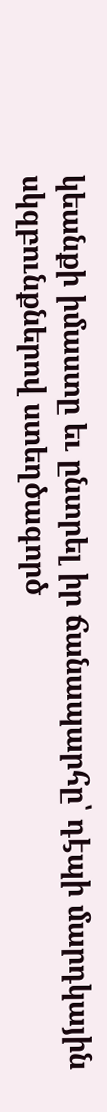կեանքի իմաստը եւ ընտրել իր ճանապարհը՝ դէպի մարդկային սկզբունքներով ստեղծագործ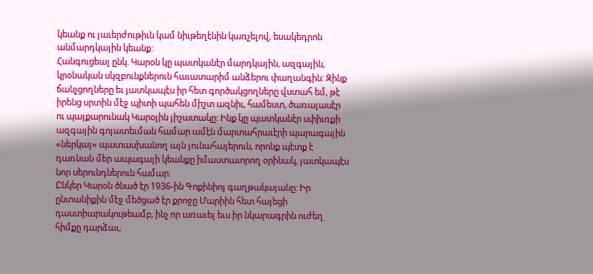կեանք ու յաւերժութիւն կամ նիւթեղէնին կառչելով, եսակեդրոն անմարդկային կեանք:
Հանգուցեալ ընկ. Կարօն կը պատկանէր մարդկային, ազգային, կրօնական սկզբունքներուն հաւատարիմ անձերու փաղանգին: Զինք ճանչցողները եւ յատկապէս իր հետ գործակցողները վստահ եմ, թէ իրենց սրտին մէջ պիտի պահեն միշտ ազնիւ, համեստ, ծառայասէր ու պայքարունակ Կարօյին յիշատակը: Ինք կը պատկանէր սփիւռքի ազգային գոյատեւման համար ամէն մարտահրաւէրի պարագային «ներկայ» պատասխանող այն յունահայերուն, որոնք պէտք է դառնան մեր ապագայի կեանքը իմաստաւորող օրինակ, յատկապէս նոր սերունդներուն համար:
Ընկեր Կարօն ծնած էր 1936-ին Գոքինիոյ գաղթակայանը: Իր ընտանիքին մէջ մեծցած էր քրոջը Մարիին հետ հայեցի դաստիարակութեամբ, ինչ որ առաւել եւս իր նկարագրին ուժեղ հիմքը դարձաւ,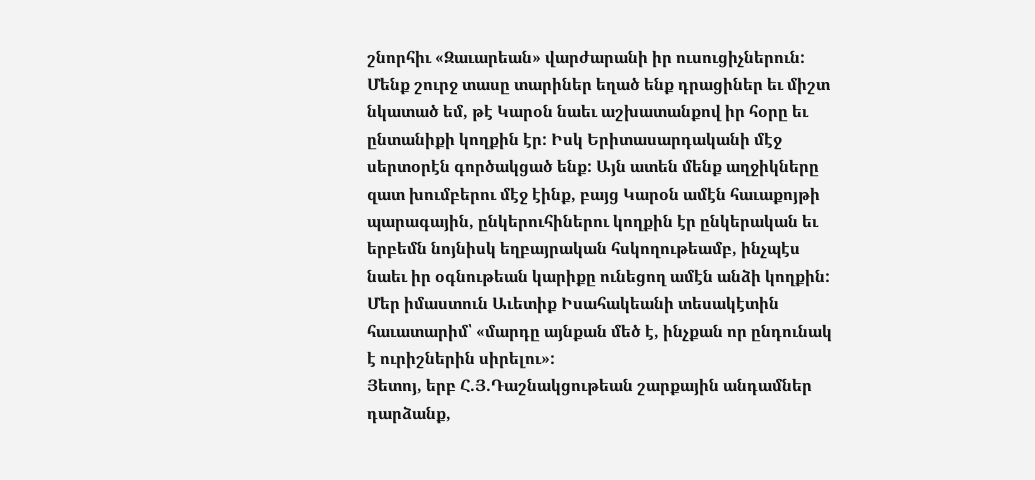շնորհիւ «Զաւարեան» վարժարանի իր ուսուցիչներուն:
Մենք շուրջ տասը տարիներ եղած ենք դրացիներ եւ միշտ նկատած եմ, թէ Կարօն նաեւ աշխատանքով իր հօրը եւ ընտանիքի կողքին էր: Իսկ Երիտասարդականի մէջ սերտօրէն գործակցած ենք: Այն ատեն մենք աղջիկները զատ խումբերու մէջ էինք, բայց Կարօն ամէն հաւաքոյթի պարագային, ընկերուհիներու կողքին էր ընկերական եւ երբեմն նոյնիսկ եղբայրական հսկողութեամբ, ինչպէս նաեւ իր օգնութեան կարիքը ունեցող ամէն անձի կողքին: Մեր իմաստուն Աւետիք Իսահակեանի տեսակէտին հաւատարիմ՝ «մարդը այնքան մեծ է, ինչքան որ ընդունակ է ուրիշներին սիրելու»:
Յետոյ, երբ Հ.Յ.Դաշնակցութեան շարքային անդամներ դարձանք,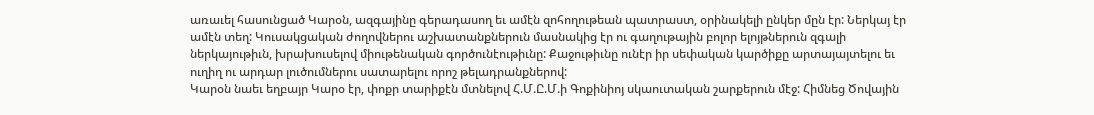առաւել հասունցած Կարօն, ազգայինը գերադասող եւ ամէն զոհողութեան պատրաստ, օրինակելի ընկեր մըն էր: Ներկայ էր ամէն տեղ: Կուսակցական ժողովներու աշխատանքներուն մասնակից էր ու գաղութային բոլոր ելոյթներուն զգալի ներկայութիւն, խրախուսելով միութենական գործունէութիւնը: Քաջութիւնը ունէր իր սեփական կարծիքը արտայայտելու եւ ուղիղ ու արդար լուծումներու սատարելու որոշ թելադրանքներով:
Կարօն նաեւ եղբայր Կարօ էր, փոքր տարիքէն մտնելով Հ.Մ.Ը.Մ.ի Գոքինիոյ սկաուտական շարքերուն մէջ: Հիմնեց Ծովային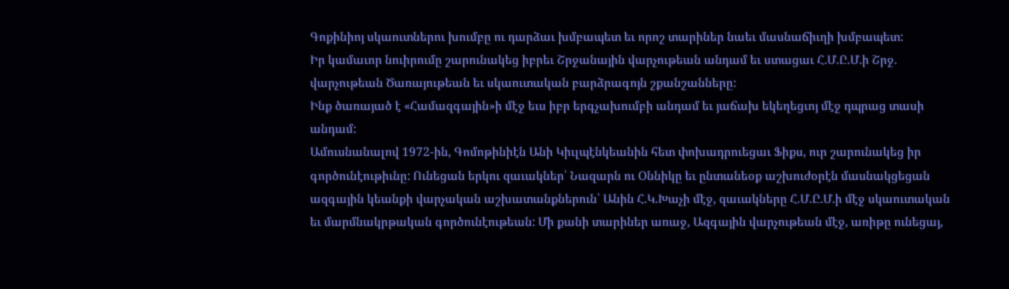Գոքինիոյ սկաուտներու խումբը ու դարձաւ խմբապետ եւ որոշ տարիներ նաեւ մասնաճիւղի խմբապետ:
Իր կամաւոր նուիրումը շարունակեց իբրեւ Շրջանային վարչութեան անդամ եւ ստացաւ Հ.Մ.Ը.Մ.ի Շրջ. վարչութեան Ծառայութեան եւ սկաուտական բարձրագոյն շքանշանները:
Ինք ծառայած է «Համազգային»ի մէջ եւս իբր երգչախումբի անդամ եւ յաճախ եկեղեցւոյ մէջ դպրաց տասի անդամ:
Ամուսնանալով 1972-ին, Գոմոթինիէն Անի Կիւլպէնկեանին հետ փոխադրուեցաւ Ֆիքս, ուր շարունակեց իր գործունէութիւնը: Ունեցան երկու զաւակներ՝ Նազարն ու Օննիկը եւ ընտանեօք աշխուժօրէն մասնակցեցան ազգային կեանքի վարչական աշխատանքներուն՝ Անին Հ.Կ.Խաչի մէջ, զաւակները Հ.Մ.Ը.Մ.ի մէջ սկաուտական եւ մարմնակրթական գործունէութեան: Մի քանի տարիներ առաջ, Ազգային վարչութեան մէջ, առիթը ունեցայ,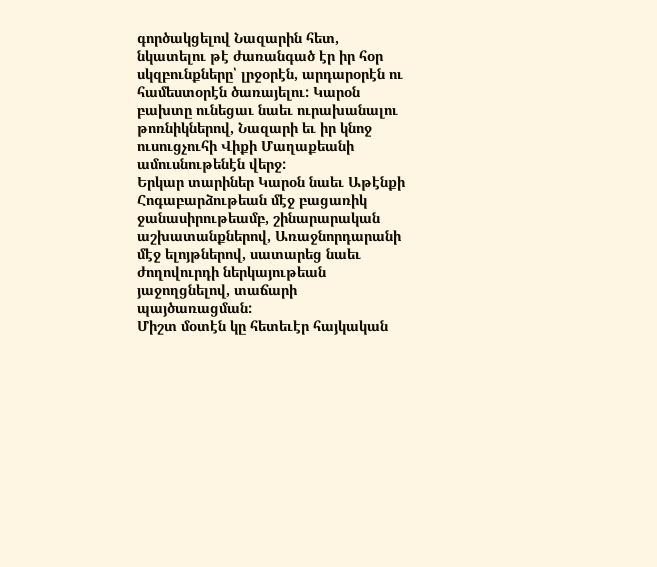գործակցելով Նազարին հետ, նկատելու թէ ժառանգած էր իր հօր սկզբունքները՝ լրջօրէն, արդարօրէն ու համեստօրէն ծառայելու: Կարօն բախտը ունեցաւ նաեւ ուրախանալու թոռնիկներով, Նազարի եւ իր կնոջ ուսուցչուհի Վիքի Մաղաքեանի ամուսնութենէն վերջ:
Երկար տարիներ Կարօն նաեւ Աթէնքի Հոգաբարձութեան մէջ բացառիկ ջանասիրութեամբ, շինարարական աշխատանքներով, Առաջնորդարանի մէջ ելոյթներով, սատարեց նաեւ ժողովուրդի ներկայութեան յաջողցնելով, տաճարի պայծառացման:
Միշտ մօտէն կը հետեւէր հայկական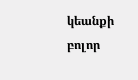կեանքի բոլոր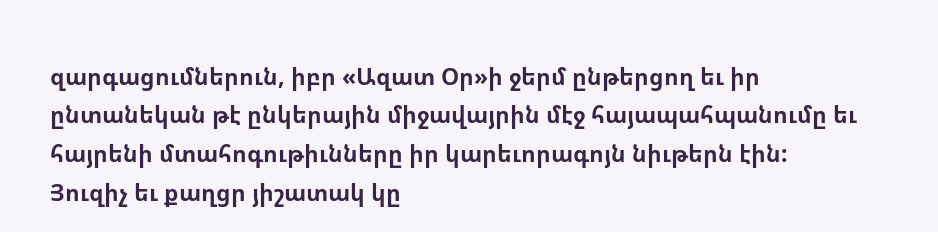զարգացումներուն, իբր «Ազատ Օր»ի ջերմ ընթերցող եւ իր ընտանեկան թէ ընկերային միջավայրին մէջ հայապահպանումը եւ հայրենի մտահոգութիւնները իր կարեւորագոյն նիւթերն էին:
Յուզիչ եւ քաղցր յիշատակ կը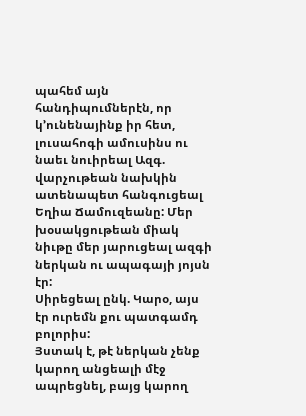պահեմ այն հանդիպումներէն, որ կ’ունենայինք իր հետ, լուսահոգի ամուսինս ու նաեւ նուիրեալ Ազգ. վարչութեան նախկին ատենապետ հանգուցեալ Եղիա Ճամուզեանը: Մեր խօսակցութեան միակ նիւթը մեր յարուցեալ ազգի ներկան ու ապագայի յոյսն էր:
Սիրեցեալ ընկ. Կարօ, այս էր ուրեմն քու պատգամդ բոլորիս:
Յստակ է, թէ ներկան չենք կարող անցեալի մէջ ապրեցնել, բայց կարող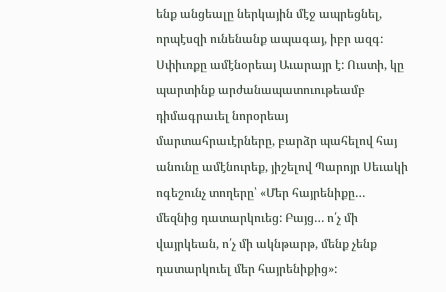ենք անցեալը ներկային մէջ ապրեցնել, որպէսզի ունենանք ապագայ, իբր ազգ: Սփիւռքը ամէնօրեայ Աւարայր է: Ուստի, կը պարտինք արժանապատուութեամբ դիմագրաւել նորօրեայ մարտահրաւէրները, բարձր պահելով հայ անունը ամէնուրեք, յիշելով Պարոյր Սեւակի ոգեշունչ տողերը՝ «Մեր հայրենիքը… մեզնից դատարկուեց: Բայց… ո՛չ մի վայրկեան, ո՛չ մի ակնթարթ, մենք չենք դատարկուել մեր հայրենիքից»: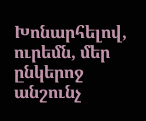Խոնարհելով, ուրեմն, մեր ընկերոջ անշունչ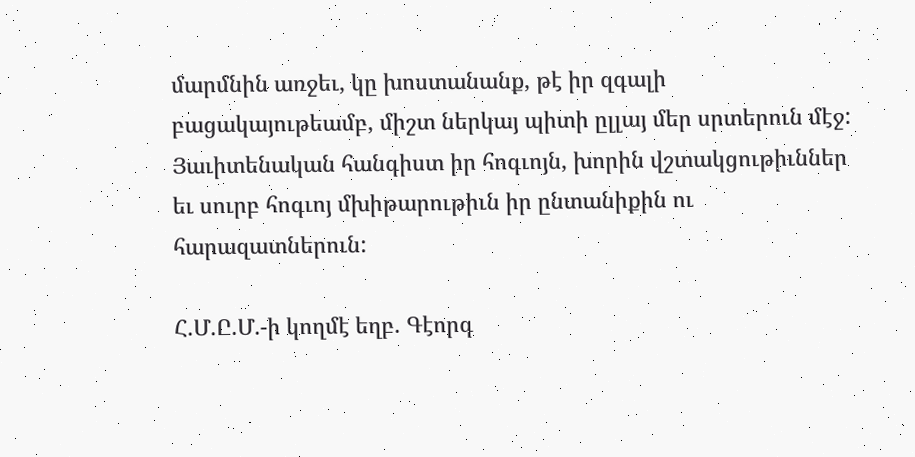մարմնին առջեւ, կը խոստանանք, թէ իր զգալի բացակայութեամբ, միշտ ներկայ պիտի ըլլայ մեր սրտերուն մէջ: Յաւիտենական հանգիստ իր հոգւոյն, խորին վշտակցութիւններ եւ սուրբ հոգւոյ մխիթարութիւն իր ընտանիքին ու հարազատներուն:

Հ.Մ.Ը.Մ.-ի կողմէ եղբ. Գէորգ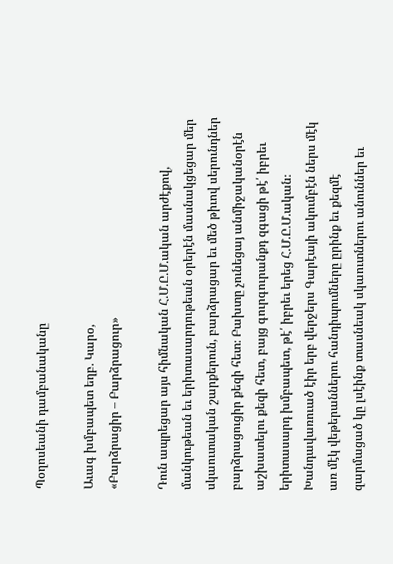Պօղոսեանի դամբանականը

Աւագ խմբապետ եղբ. Կարօ,
«Բարձրացիր – Բարձրացուր»

Դուն ապրեցար այս հիմնական Հ.Մ.Ը.Մ.ական արժէքով, մանկութեան եւ երիտասարդութեան օրերէն մասնակցեցար մեր սկաուտական շարքերուն, բարձրացար եւ մեծ թիւով սերունդներ բարձրացուցիր քեզի հետ։ Բախտը չունեցայ անմիջականօրէն աշխատելու քեզի հետ, բայց գուրգուրանքդ զգացի թէ՛ իբրեւ երիտասարդ խմբապետ, թէ՛ իբրեւ երեց Հ.Մ.Ը.Մ.ական։ Խանդավառուած էիր երբ վերջերս Գարէայի ակումբէն ներս մէկ առ մէկ վեթերաններու հանդիպումները ըրինք եւ քեզմէ զարմացած կը լսէինք տասնեակ սկաուտներու անուններ եւ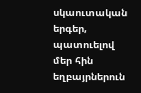սկաուտական երգեր, պատուելով մեր հին եղբայրներուն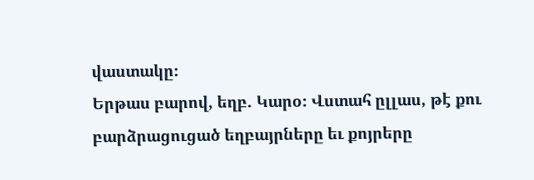վաստակը։
Երթաս բարով, եղբ. Կարօ։ Վստահ ըլլաս, թէ քու բարձրացուցած եղբայրները եւ քոյրերը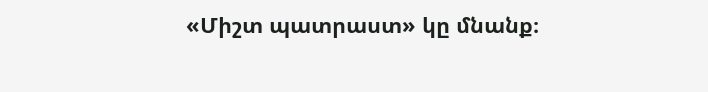«Միշտ պատրաստ» կը մնանք։